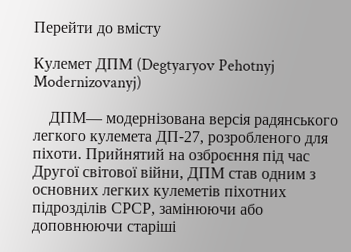Перейти до вмісту

Кулемет ДПМ (Degtyaryov Pehotnyj Modernizovanyj)

    ДПМ— модернізована версія радянського легкого кулемета ДП‑27, розробленого для піхоти. Прийнятий на озброєння під час Другої світової війни, ДПМ став одним з основних легких кулеметів піхотних підрозділів СРСР, замінюючи або доповнюючи старіші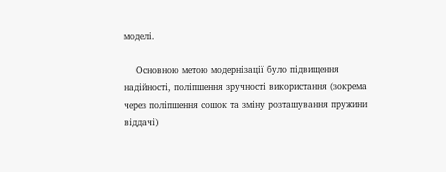моделі.

    Основною метою модернізації було підвищення надійності, поліпшення зручності використання (зокрема через поліпшення сошок та зміну розташування пружини віддачі)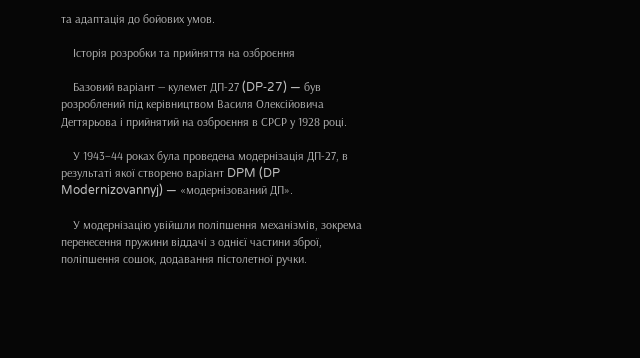та адаптація до бойових умов.

    Історія розробки та прийняття на озброєння

    Базовий варіант — кулемет ДП‑27 (DP‑27) — був розроблений під керівництвом Василя Олексійовича Дегтярьова і прийнятий на озброєння в СРСР у 1928 році.

    У 1943–44 роках була проведена модернізація ДП‑27, в результаті якої створено варіант DPM (DP Modernizovannyj) — «модернізований ДП».

    У модернізацію увійшли поліпшення механізмів, зокрема перенесення пружини віддачі з однієї частини зброї, поліпшення сошок, додавання пістолетної ручки.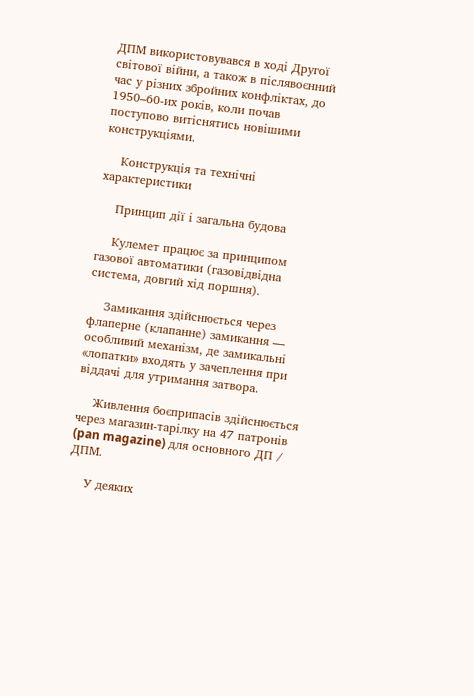ДПМ використовувався в ході Другої світової війни, а також в післявоєнний час у різних збройних конфліктах, до 1950–60‑их років, коли почав поступово витіснятись новішими конструкціями.

    Конструкція та технічні характеристики

    Принцип дії і загальна будова

    Кулемет працює за принципом газової автоматики (газовідвідна система, довгий хід поршня).

    Замикання здійснюється через флаперне (клапанне) замикання — особливий механізм, де замикальні «лопатки» входять у зачеплення при віддачі для утримання затвора.

    Живлення боєприпасів здійснюється через магазин‑тарілку на 47 патронів (pan magazine) для основного ДП / ДПМ.

    У деяких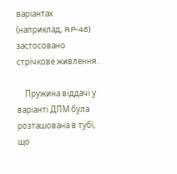варіантах (наприклад, RP‑46) застосовано стрічкове живлення.

    Пружина віддачі у варіанті ДПМ була розташована в тубі, що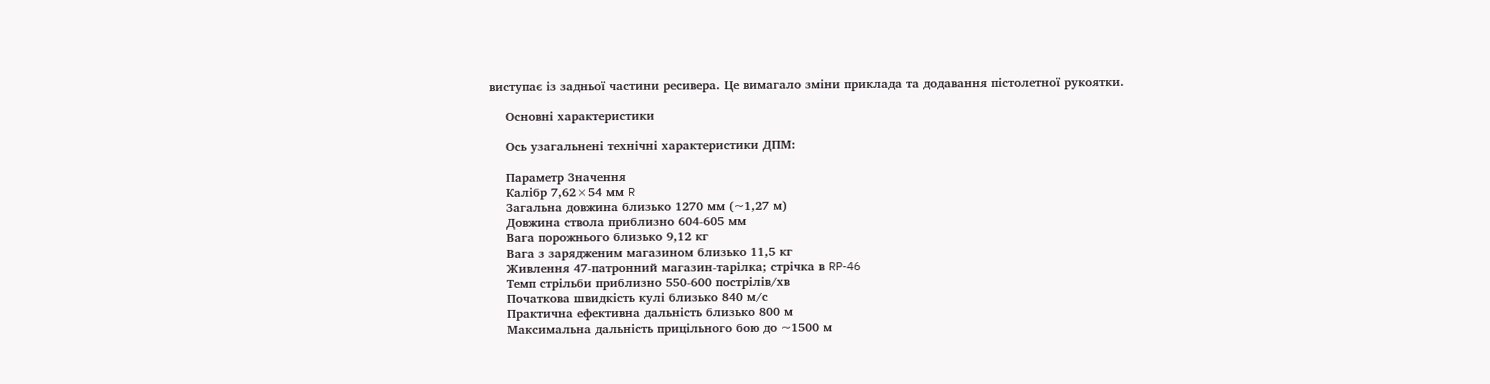виступає із задньої частини ресивера. Це вимагало зміни приклада та додавання пістолетної рукоятки.

    Основні характеристики

    Ось узагальнені технічні характеристики ДПМ:

    Параметр Значення
    Калібр 7,62×54 мм R
    Загальна довжина близько 1270 мм (~1,27 м)
    Довжина ствола приблизно 604‑605 мм
    Вага порожнього близько 9,12 кг
    Вага з зарядженим магазином близько 11,5 кг
    Живлення 47‑патронний магазин‑тарілка; стрічка в RP‑46
    Темп стрільби приблизно 550‑600 пострілів/хв
    Початкова швидкість кулі близько 840 м/с
    Практична ефективна дальність близько 800 м
    Максимальна дальність прицільного бою до ~1500 м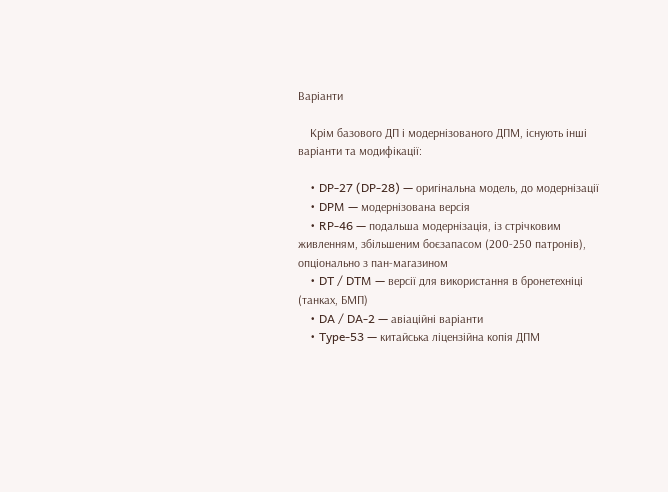Варіанти

    Крім базового ДП і модернізованого ДПМ, існують інші варіанти та модифікації:

    • DP‑27 (DP‑28) — оригінальна модель, до модернізації
    • DPM — модернізована версія
    • RP‑46 — подальша модернізація, із стрічковим живленням, збільшеним боєзапасом (200‑250 патронів), опціонально з пан‑магазином
    • DT / DTM — версії для використання в бронетехніці (танках, БМП)
    • DA / DA‑2 — авіаційні варіанти
    • Type‑53 — китайська ліцензійна копія ДПМ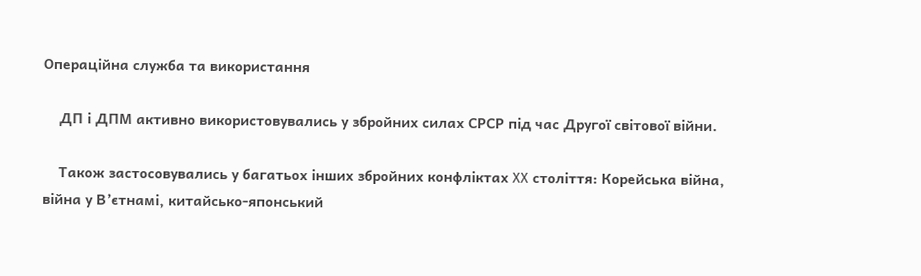Операційна служба та використання

    ДП і ДПМ активно використовувались у збройних силах СРСР під час Другої світової війни.

    Також застосовувались у багатьох інших збройних конфліктах XX століття: Корейська війна, війна у В’єтнамі, китайсько‑японський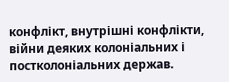конфлікт, внутрішні конфлікти, війни деяких колоніальних і постколоніальних держав.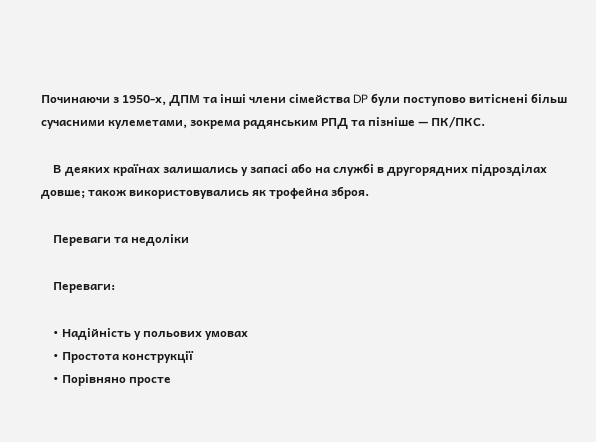Починаючи з 1950‑х, ДПМ та інші члени сімейства DP були поступово витіснені більш сучасними кулеметами, зокрема радянським РПД та пізніше — ПК/ПКС.

    В деяких країнах залишались у запасі або на службі в другорядних підрозділах довше; також використовувались як трофейна зброя.

    Переваги та недоліки

    Переваги:

    • Надійність у польових умовах
    • Простота конструкції
    • Порівняно просте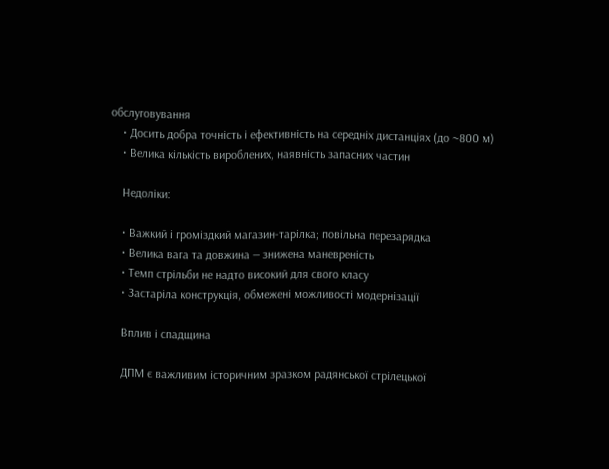обслуговування
    • Досить добра точність і ефективність на середніх дистанціях (до ~800 м)
    • Велика кількість вироблених, наявність запасних частин

    Недоліки:

    • Важкий і громіздкий магазин‑тарілка; повільна перезарядка
    • Велика вага та довжина — знижена маневреність
    • Темп стрільби не надто високий для свого класу
    • Застаріла конструкція, обмежені можливості модернізації

    Вплив і спадщина

    ДПМ є важливим історичним зразком радянської стрілецької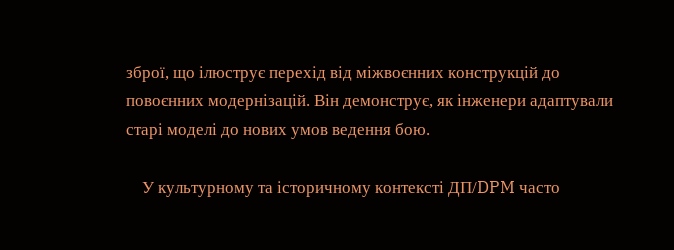зброї, що ілюструє перехід від міжвоєнних конструкцій до повоєнних модернізацій. Він демонструє, як інженери адаптували старі моделі до нових умов ведення бою.

    У культурному та історичному контексті ДП/DPM часто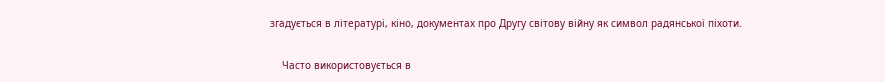згадується в літературі, кіно, документах про Другу світову війну як символ радянської піхоти.

    Часто використовується в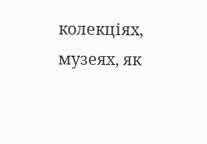колекціях, музеях, як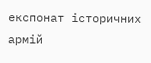експонат історичних армій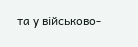та у військово-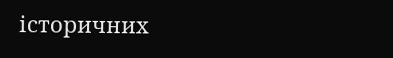історичних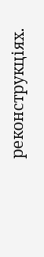реконструкціях.